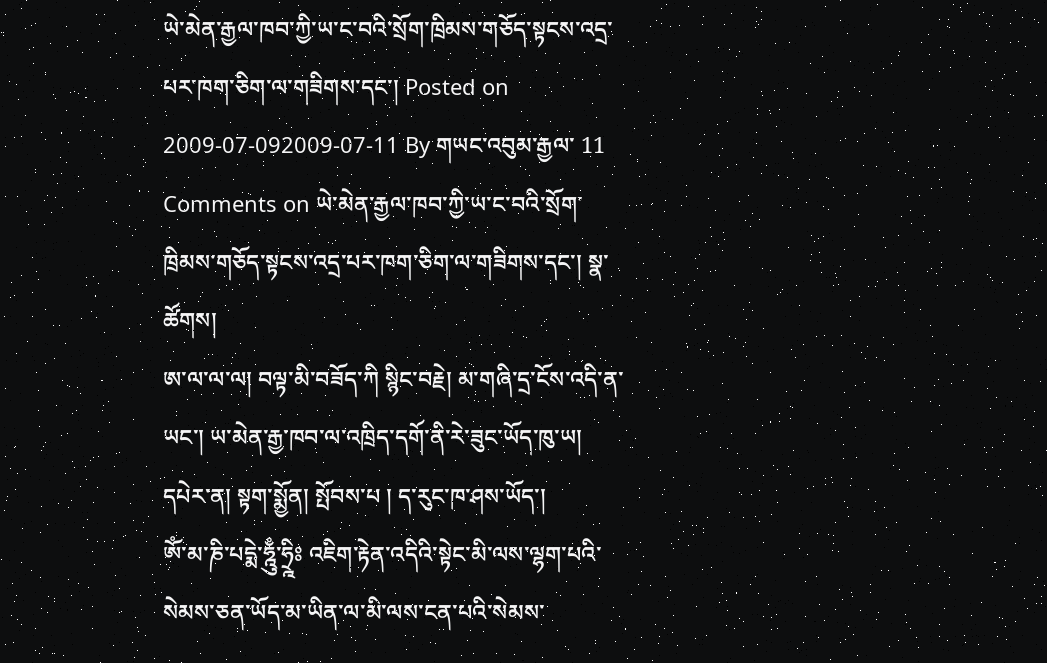ཡེ་མེན་རྒྱལ་ཁབ་ཀྱི་ཡ་ང་བའི་སྲོག་ཁྲིམས་གཅོད་སྟངས་འདྲ་པར་ཁག་ཅིག་ལ་གཟིགས་དང་། Posted on 2009-07-092009-07-11 By གཡང་འབུམ་རྒྱལ་ 11 Comments on ཡེ་མེན་རྒྱལ་ཁབ་ཀྱི་ཡ་ང་བའི་སྲོག་ཁྲིམས་གཅོད་སྟངས་འདྲ་པར་ཁག་ཅིག་ལ་གཟིགས་དང་། སྣ་ཚོགས།
ཨ་ལ་ལ་ལ། བལྟ་མི་བཟོད་ཀི སྙིང་བརྗེ། མ་གཞི་དྲ་ངོས་འདི་ན་ཡང་། ཡ་མེན་རྒྱ་ཁབ་ལ་འཁྲིད་དགོ་ནི་རེ་ཟུང་ཡོད་ཁུ་ཡ། དཔེར་ན། སྟག་སྨྱོན། སྤོབས་པ ། ད་རུང་ཁ་ཤས་ཡོད་།
ཨོཾ་མ་ཎི་པདྨེ་ཧྰུྃ་ཧྲྰིཿ འཇིག་རྟེན་འདིའི་སྟེང་མི་ལས་ལྷག་པའི་སེམས་ཅན་ཡོད་མ་ཡིན་ལ་མི་ལས་ངན་པའི་སེམས་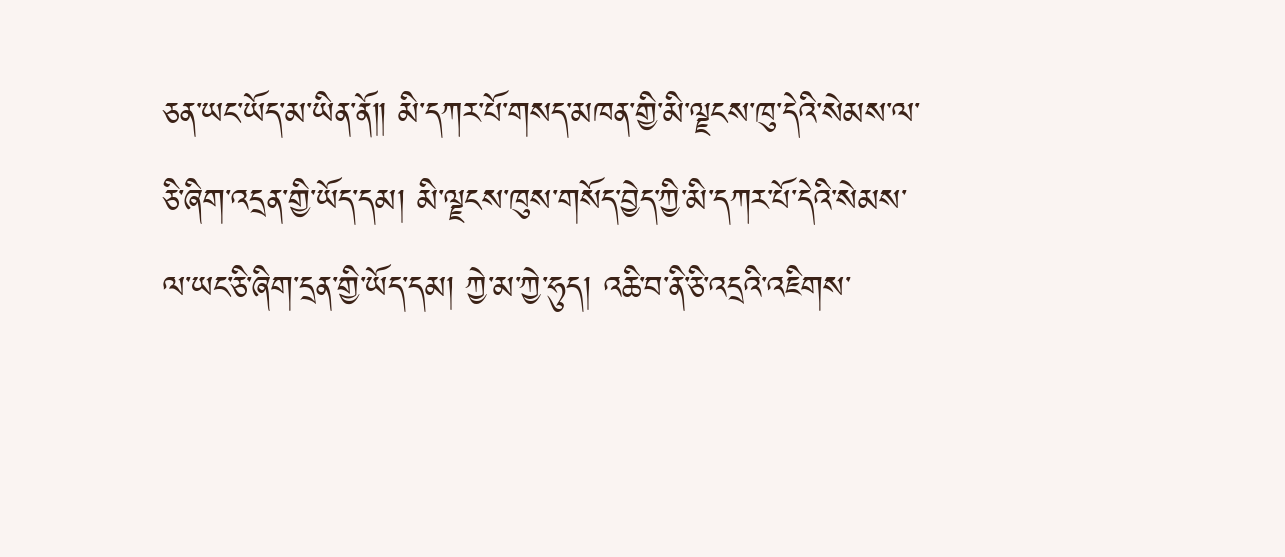ཅན་ཡང་ཡོད་མ་ཡིན་ནོ༎ མི་དཀར་པོ་གསད་མཁན་གྱི་མི་ལྗངས་ཁུ་དེའི་སེམས་ལ་ཅི་ཞིག་འདྲན་གྱི་ཡོད་དམ། མི་ལྗངས་ཁུས་གསོད་བྱེད་ཀྱི་མི་དཀར་པོ་དེའི་སེམས་ལ་ཡང་ཅི་ཞིག་དྲན་གྱི་ཡོད་དམ། ཀྱེ་མ་ཀྱེ་ཧུད། འཆི་བ་ནི་ཅི་འདྲའི་འཇིགས་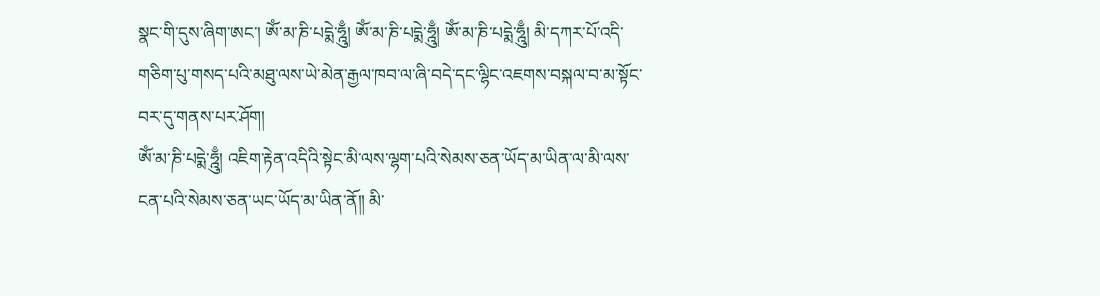སྣང་གི་དུས་ཞིག་ཨང་། ཨོཾ་མ་ཎི་པདྨེ་ཧྰུྃ། ཨོཾ་མ་ཎི་པདྨེ་ཧྰུྃ། ཨོཾ་མ་ཎི་པདྨེ་ཧྰུྃ། མི་དཀར་པོ་འདི་གཅིག་པུ་གསད་པའི་མཐུ་ལས་ཡེ་མེན་རྒྱལ་ཁབ་ལ་ཞི་བདེ་དང་ལྷིང་འཇགས་བསྐལ་བ་མ་སྟོང་བར་དུ་གནས་པར་ཤོག།
ཨོཾ་མ་ཎི་པདྨེ་ཧྰུྃ། འཇིག་རྟེན་འདིའི་སྟེང་མི་ལས་ལྷག་པའི་སེམས་ཅན་ཡོད་མ་ཡིན་ལ་མི་ལས་ངན་པའི་སེམས་ཅན་ཡང་ཡོད་མ་ཡིན་ནོ༎ མི་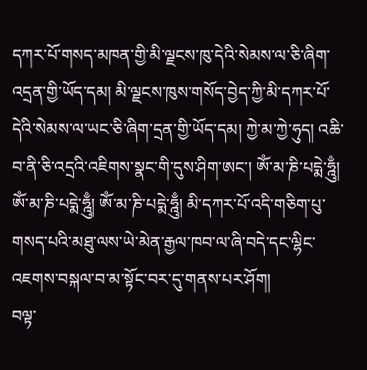དཀར་པོ་གསད་མཁན་གྱི་མི་ལྗངས་ཁུ་དེའི་སེམས་ལ་ཅི་ཞིག་འདྲན་གྱི་ཡོད་དམ། མི་ལྗངས་ཁུས་གསོད་བྱེད་ཀྱི་མི་དཀར་པོ་དེའི་སེམས་ལ་ཡང་ཅི་ཞིག་དྲན་གྱི་ཡོད་དམ། ཀྱེ་མ་ཀྱེ་ཧུད། འཆི་བ་ནི་ཅི་འདྲའི་འཇིགས་སྣང་གི་དུས་ཤིག་ཨང་། ཨོཾ་མ་ཎི་པདྨེ་ཧྰུྃ། ཨོཾ་མ་ཎི་པདྨེ་ཧྰུྃ། ཨོཾ་མ་ཎི་པདྨེ་ཧྰུྃ། མི་དཀར་པོ་འདི་གཅིག་པུ་གསད་པའི་མཐུ་ལས་ཡེ་མེན་རྒྱལ་ཁབ་ལ་ཞི་བདེ་དང་ལྷིང་འཇགས་བསྐལ་བ་མ་སྟོང་བར་དུ་གནས་པར་ཤོག།
བལྟ་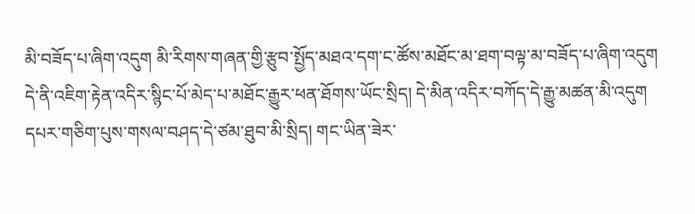མི་བཟོད་པ་ཞིག་འདུག མི་རིགས་གཞན་གྱི་རྩུབ་སྤྱོད་མཐའ་དག་ང་ཚོས་མཐོང་མ་ཐག་བལྟ་མ་བཟོད་པ་ཞིག་འདུག དེ་ནི་འཇིག་རྟེན་འདིར་སྙིང་པོ་མེད་པ་མཐོང་རྒྱུར་ཕན་ཐོགས་ཡོང་སྲིད། དེ་མིན་འདིར་བཀོད་དེ་རྒྱུ་མཚན་མི་འདུག དཔར་གཅིག་པུས་གསལ་བཤད་དེ་ཙམ་ཐུབ་མི་སྲིད། གང་ཡིན་ཟེར་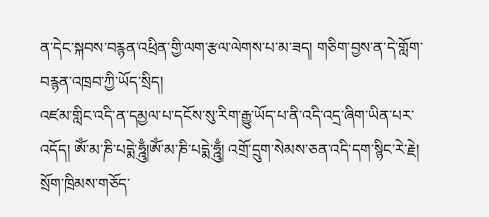ན་དེང་སྐབས་བརྙན་འཕྲིན་གྱི་ལག་རྩལ་ལེགས་པ་མ་ཟད། གཅིག་བྱས་ན་དེ་གློག་བརྙན་འཁྲབ་ཀྱི་ཡོད་སྲིད།
འཛམ་གླིང་འདི་ན་དམྱལ་པ་དངོས་སུ་རིག་རྒྱུ་ཡོད་པ་ནི་འདི་འདྲ་ཞིག་ཡིན་པར་འདོད། ཨོཾ་མ་ཎི་པདྨེ་ཧྰུྃ།ཨོཾ་མ་ཎི་པདྨེ་ཧྰུྃ། འགྲོ་དྲུག་སེམས་ཅན་འདི་དག་སྙིང་རེ་རྗེ།
སྲོག་ཁྲིམས་གཅོད་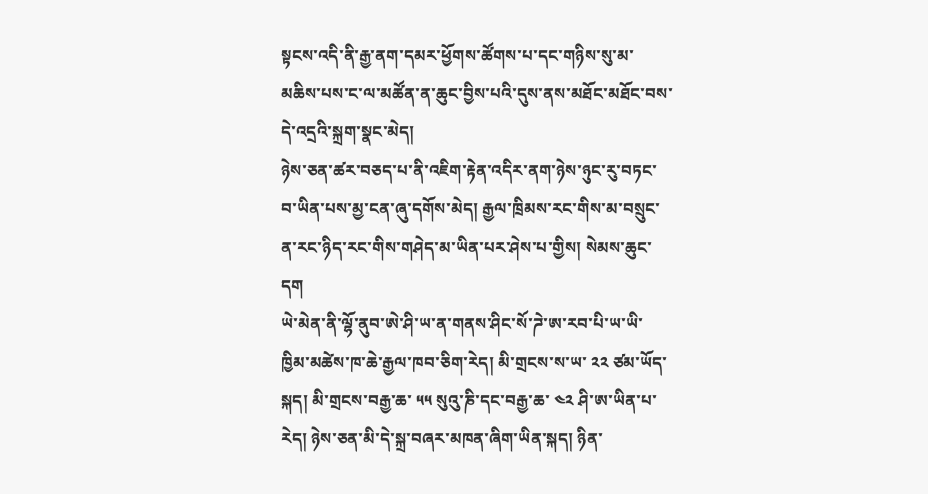སྟངས་འདི་ནི་རྒྱ་ནག་དམར་ཕྱོགས་ཚོགས་པ་དང་གཉིས་སུ་མ་མཆིས་པས་ང་ལ་མཚོན་ན་ཆུང་བྱིས་པའི་དུས་ནས་མཐོང་མཐོང་བས་དེ་འདྲའི་སྐྲག་སྣང་མེད།
ཉེས་ཅན་ཚར་བཅད་པ་ནི་འཇིག་རྟེན་འདིར་ནག་ཉེས་ཉུང་རུ་བཏང་བ་ཡིན་པས་མྱ་ངན་ཞུ་དགོས་མེད། རྒྱལ་ཁྲིམས་རང་གིས་མ་བསྲུང་ན་རང་ཉིད་རང་གིས་གཤེད་མ་ཡིན་པར་ཤེས་པ་གྱིས། སེམས་ཆུང་དག
ཡེ་མེན་ནི་ལྷོ་ནུབ་ཨེ་ཤི་ཡ་ན་གནས་ཤིང་སོ་ཌེ་ཨ་རབ་པི་ཡ་ཡི་ཁྱིམ་མཚེས་ཁ་ཆེ་རྒྱལ་ཁབ་ཅིག་རེད། མི་གྲངས་ས་ཡ་ ༢༢ ཙམ་ཡོད་སྐད། མི་གྲངས་བརྒྱ་ཆ་ ༥༥ སུའུ་ཎི་དང་བརྒྱ་ཆ་ ༤༢ ཤི་ཨ་ཡིན་པ་རེད། ཉེས་ཅན་མི་དེ་སྐྲ་བཞར་མཁན་ཞིག་ཡིན་སྐད། ཉིན་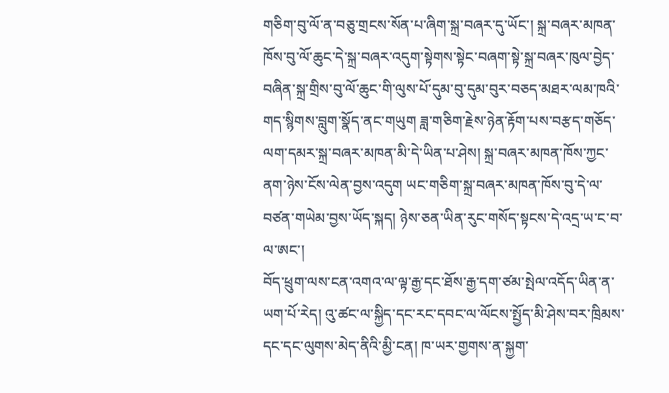གཅིག་བུ་ལོ་ན་བཅུ་གྲངས་སོན་པ་ཞིག་སྐྲ་བཞར་དུ་ཡོང་། སྐྲ་བཞར་མཁན་ཁོས་བུ་ལོ་ཆུང་དེ་སྐྲ་བཞར་འདུག་སྟེགས་སྟེང་བཞག་སྟེ་སྐྲ་བཞར་ཁུལ་བྱེད་བཞིན་སྐྲ་གྲིས་བུ་ལོ་ཆུང་གི་ལུས་པོ་དུམ་བུ་དུམ་བུར་བཅད་མཐར་ལམ་ཁའི་གད་སྙིགས་བླུག་སྣོད་ནང་གཡུག ཟླ་གཅིག་རྗེས་ཉེན་རྟོག་པས་བརྩད་གཅོད་ལག་དམར་སྐྲ་བཞར་མཁན་མི་དེ་ཡིན་པ་ཤེས། སྐྲ་བཞར་མཁན་ཁོས་ཀྱང་ནག་ཉེས་ངོས་ལེན་བྱས་འདུག ཡང་གཅིག་སྐྲ་བཞར་མཁན་ཁོས་བུ་དེ་ལ་བཙན་གཡེམ་བྱས་ཡོད་སྐད། ཉེས་ཅན་ཡིན་རུང་གསོད་སྟངས་དེ་འདྲ་ཡ་ང་བ་ལ་ཨང་།
བོད་ཕྲུག་ལས་ངན་འགའ་ལ་ལྟ་རྒྱ་དང་ཐོས་རྒྱ་དག་ཙམ་སྤེལ་འདོད་ཡིན་ན་ཡག་པོ་རེད། འུ་ཚང་ལ་སྐྱིད་དང་རང་དབང་ལ་ལོངས་སྤྱོད་མི་ཤེས་བར་ཁྲིམས་དང་དང་ལུགས་མེད་ནིའི་མྱི་ངན། ཁ་ཡར་གྱགས་ན་སྐྱག་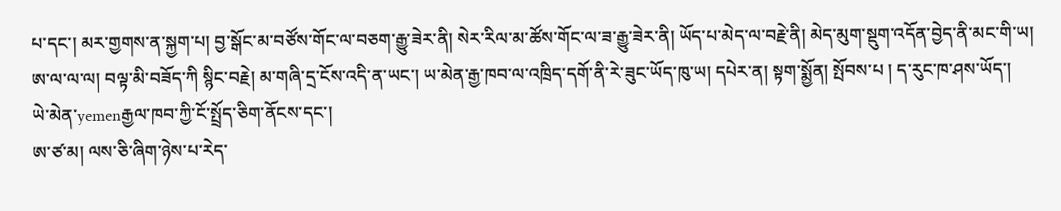པ་དང་། མར་གྱགས་ན་སྐྱག་པ། བྱ་སྒོང་མ་བཙོས་གོང་ལ་བཅག་རྒྱུ་ཟེར་ནི། སེར་རིལ་མ་ཚོས་གོང་ལ་ཟ་རྒྱུ་ཟེར་ནི། ཡོད་པ་མེད་ལ་བརྗེ་ནི། མེད་མུག་སྡུག་འདོན་བྱེད་ནི་མང་གི་ཡ།
ཨ་ལ་ལ་ལ། བལྟ་མི་བཟོད་ཀི སྙིང་བརྗེ། མ་གཞི་དྲ་ངོས་འདི་ན་ཡང་། ཡ་མེན་རྒྱ་ཁབ་ལ་འཁྲིད་དགོ་ནི་རེ་ཟུང་ཡོད་ཁུ་ཡ། དཔེར་ན། སྟག་སྨྱོན། སྤོབས་པ ། ད་རུང་ཁ་ཤས་ཡོད་།
ཡེ་མེན་yemenརྒྱལ་ཁབ་ཀྱི་ངོ་སྤྲོད་ཅིག་ནོངས་དང་།
ཨ་ཙ་མ། ལས་ཅི་ཞིག་ཉེས་པ་རེད་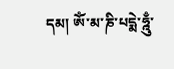དམ། ཨོཾ་མ་ཎི་པདྨེ་ཧྰུྃ་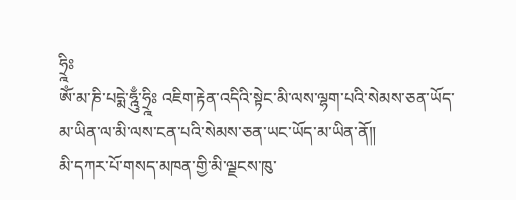ཧྲྰིཿ
ཨོཾ་མ་ཎི་པདྨེ་ཧྰུྃ་ཧྲྰིཿ འཇིག་རྟེན་འདིའི་སྟེང་མི་ལས་ལྷག་པའི་སེམས་ཅན་ཡོད་མ་ཡིན་ལ་མི་ལས་ངན་པའི་སེམས་ཅན་ཡང་ཡོད་མ་ཡིན་ནོ༎
མི་དཀར་པོ་གསད་མཁན་གྱི་མི་ལྗངས་ཁུ་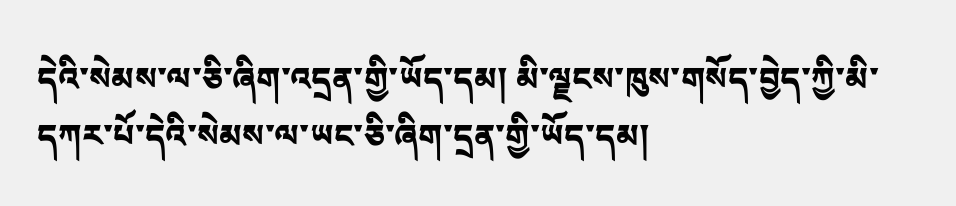དེའི་སེམས་ལ་ཅི་ཞིག་འདྲན་གྱི་ཡོད་དམ། མི་ལྗངས་ཁུས་གསོད་བྱེད་ཀྱི་མི་དཀར་པོ་དེའི་སེམས་ལ་ཡང་ཅི་ཞིག་དྲན་གྱི་ཡོད་དམ།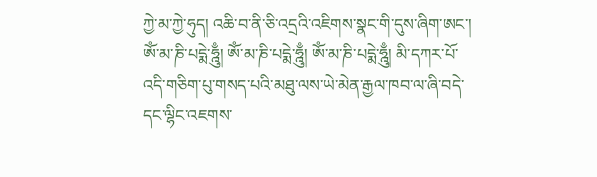ཀྱེ་མ་ཀྱེ་ཧུད། འཆི་བ་ནི་ཅི་འདྲའི་འཇིགས་སྣང་གི་དུས་ཞིག་ཨང་།
ཨོཾ་མ་ཎི་པདྨེ་ཧྰུྃ། ཨོཾ་མ་ཎི་པདྨེ་ཧྰུྃ། ཨོཾ་མ་ཎི་པདྨེ་ཧྰུྃ། མི་དཀར་པོ་འདི་གཅིག་པུ་གསད་པའི་མཐུ་ལས་ཡེ་མེན་རྒྱལ་ཁབ་ལ་ཞི་བདེ་དང་ལྷིང་འཇགས་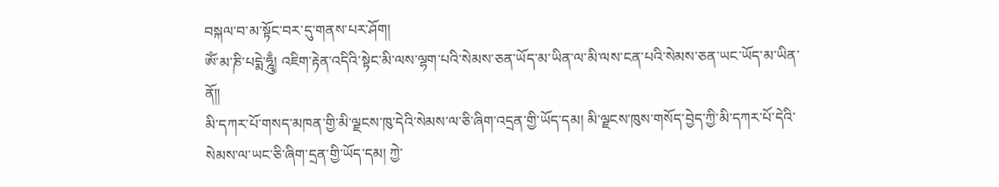བསྐལ་བ་མ་སྟོང་བར་དུ་གནས་པར་ཤོག།
ཨོཾ་མ་ཎི་པདྨེ་ཧྰུྃ། འཇིག་རྟེན་འདིའི་སྟེང་མི་ལས་ལྷག་པའི་སེམས་ཅན་ཡོད་མ་ཡིན་ལ་མི་ལས་ངན་པའི་སེམས་ཅན་ཡང་ཡོད་མ་ཡིན་ནོ༎
མི་དཀར་པོ་གསད་མཁན་གྱི་མི་ལྗངས་ཁུ་དེའི་སེམས་ལ་ཅི་ཞིག་འདྲན་གྱི་ཡོད་དམ། མི་ལྗངས་ཁུས་གསོད་བྱེད་ཀྱི་མི་དཀར་པོ་དེའི་སེམས་ལ་ཡང་ཅི་ཞིག་དྲན་གྱི་ཡོད་དམ། ཀྱེ་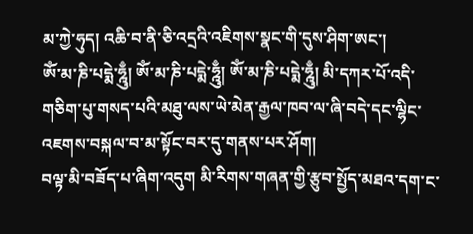མ་ཀྱེ་ཧུད། འཆི་བ་ནི་ཅི་འདྲའི་འཇིགས་སྣང་གི་དུས་ཤིག་ཨང་།
ཨོཾ་མ་ཎི་པདྨེ་ཧྰུྃ། ཨོཾ་མ་ཎི་པདྨེ་ཧྰུྃ། ཨོཾ་མ་ཎི་པདྨེ་ཧྰུྃ། མི་དཀར་པོ་འདི་གཅིག་པུ་གསད་པའི་མཐུ་ལས་ཡེ་མེན་རྒྱལ་ཁབ་ལ་ཞི་བདེ་དང་ལྷིང་འཇགས་བསྐལ་བ་མ་སྟོང་བར་དུ་གནས་པར་ཤོག།
བལྟ་མི་བཟོད་པ་ཞིག་འདུག མི་རིགས་གཞན་གྱི་རྩུབ་སྤྱོད་མཐའ་དག་ང་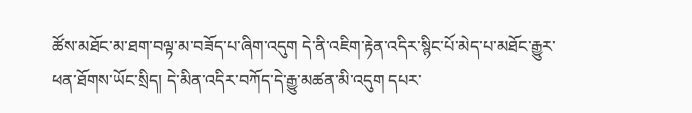ཚོས་མཐོང་མ་ཐག་བལྟ་མ་བཟོད་པ་ཞིག་འདུག དེ་ནི་འཇིག་རྟེན་འདིར་སྙིང་པོ་མེད་པ་མཐོང་རྒྱུར་ཕན་ཐོགས་ཡོང་སྲིད། དེ་མིན་འདིར་བཀོད་དེ་རྒྱུ་མཚན་མི་འདུག དཔར་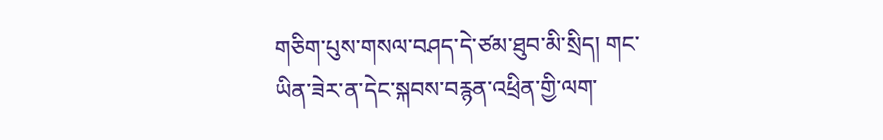གཅིག་པུས་གསལ་བཤད་དེ་ཙམ་ཐུབ་མི་སྲིད། གང་ཡིན་ཟེར་ན་དེང་སྐབས་བརྙན་འཕྲིན་གྱི་ལག་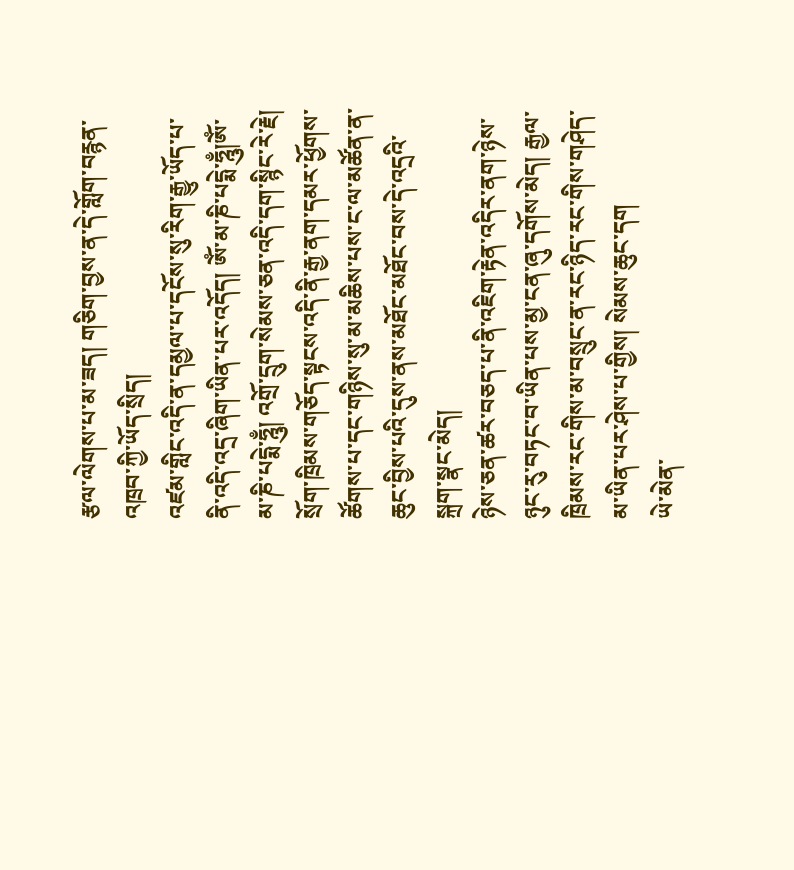རྩལ་ལེགས་པ་མ་ཟད། གཅིག་བྱས་ན་དེ་གློག་བརྙན་འཁྲབ་ཀྱི་ཡོད་སྲིད།
འཛམ་གླིང་འདི་ན་དམྱལ་པ་དངོས་སུ་རིག་རྒྱུ་ཡོད་པ་ནི་འདི་འདྲ་ཞིག་ཡིན་པར་འདོད། ཨོཾ་མ་ཎི་པདྨེ་ཧྰུྃ།ཨོཾ་མ་ཎི་པདྨེ་ཧྰུྃ། འགྲོ་དྲུག་སེམས་ཅན་འདི་དག་སྙིང་རེ་རྗེ།
སྲོག་ཁྲིམས་གཅོད་སྟངས་འདི་ནི་རྒྱ་ནག་དམར་ཕྱོགས་ཚོགས་པ་དང་གཉིས་སུ་མ་མཆིས་པས་ང་ལ་མཚོན་ན་ཆུང་བྱིས་པའི་དུས་ནས་མཐོང་མཐོང་བས་དེ་འདྲའི་སྐྲག་སྣང་མེད།
ཉེས་ཅན་ཚར་བཅད་པ་ནི་འཇིག་རྟེན་འདིར་ནག་ཉེས་ཉུང་རུ་བཏང་བ་ཡིན་པས་མྱ་ངན་ཞུ་དགོས་མེད། རྒྱལ་ཁྲིམས་རང་གིས་མ་བསྲུང་ན་རང་ཉིད་རང་གིས་གཤེད་མ་ཡིན་པར་ཤེས་པ་གྱིས། སེམས་ཆུང་དག
ཡེ་མེན་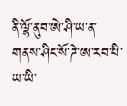ནི་ལྷོ་ནུབ་ཨེ་ཤི་ཡ་ན་གནས་ཤིང་སོ་ཌེ་ཨ་རབ་པི་ཡ་ཡི་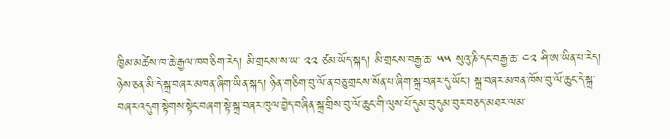ཁྱིམ་མཚེས་ཁ་ཆེ་རྒྱལ་ཁབ་ཅིག་རེད། མི་གྲངས་ས་ཡ་ ༢༢ ཙམ་ཡོད་སྐད། མི་གྲངས་བརྒྱ་ཆ་ ༥༥ སུའུ་ཎི་དང་བརྒྱ་ཆ་ ༤༢ ཤི་ཨ་ཡིན་པ་རེད།
ཉེས་ཅན་མི་དེ་སྐྲ་བཞར་མཁན་ཞིག་ཡིན་སྐད། ཉིན་གཅིག་བུ་ལོ་ན་བཅུ་གྲངས་སོན་པ་ཞིག་སྐྲ་བཞར་དུ་ཡོང་། སྐྲ་བཞར་མཁན་ཁོས་བུ་ལོ་ཆུང་དེ་སྐྲ་བཞར་འདུག་སྟེགས་སྟེང་བཞག་སྟེ་སྐྲ་བཞར་ཁུལ་བྱེད་བཞིན་སྐྲ་གྲིས་བུ་ལོ་ཆུང་གི་ལུས་པོ་དུམ་བུ་དུམ་བུར་བཅད་མཐར་ལམ་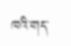ཁའི་གད་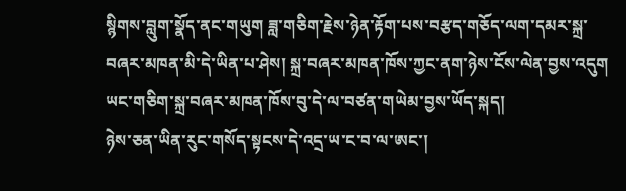སྙིགས་བླུག་སྣོད་ནང་གཡུག ཟླ་གཅིག་རྗེས་ཉེན་རྟོག་པས་བརྩད་གཅོད་ལག་དམར་སྐྲ་བཞར་མཁན་མི་དེ་ཡིན་པ་ཤེས། སྐྲ་བཞར་མཁན་ཁོས་ཀྱང་ནག་ཉེས་ངོས་ལེན་བྱས་འདུག ཡང་གཅིག་སྐྲ་བཞར་མཁན་ཁོས་བུ་དེ་ལ་བཙན་གཡེམ་བྱས་ཡོད་སྐད།
ཉེས་ཅན་ཡིན་རུང་གསོད་སྟངས་དེ་འདྲ་ཡ་ང་བ་ལ་ཨང་།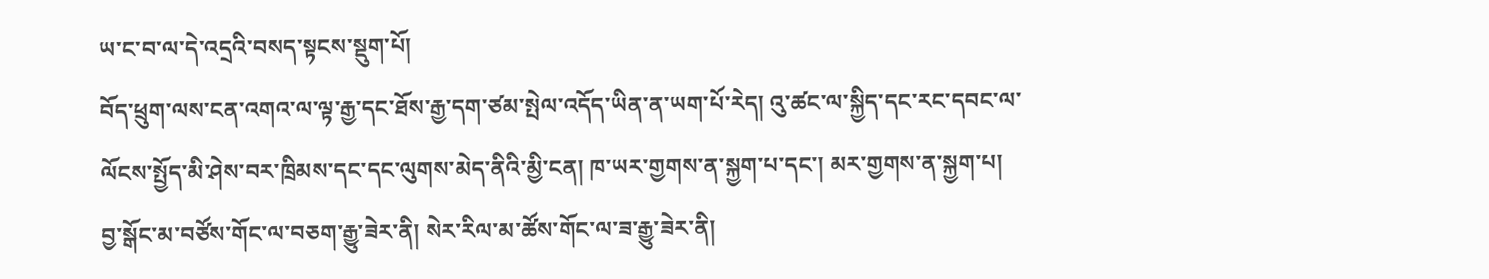ཡ་ང་བ་ལ་དེ་འདྲའི་བསད་སྟངས་སྡུག་པོ།
བོད་ཕྲུག་ལས་ངན་འགའ་ལ་ལྟ་རྒྱ་དང་ཐོས་རྒྱ་དག་ཙམ་སྤེལ་འདོད་ཡིན་ན་ཡག་པོ་རེད། འུ་ཚང་ལ་སྐྱིད་དང་རང་དབང་ལ་ལོངས་སྤྱོད་མི་ཤེས་བར་ཁྲིམས་དང་དང་ལུགས་མེད་ནིའི་མྱི་ངན། ཁ་ཡར་གྱགས་ན་སྐྱག་པ་དང་། མར་གྱགས་ན་སྐྱག་པ།
བྱ་སྒོང་མ་བཙོས་གོང་ལ་བཅག་རྒྱུ་ཟེར་ནི། སེར་རིལ་མ་ཚོས་གོང་ལ་ཟ་རྒྱུ་ཟེར་ནི།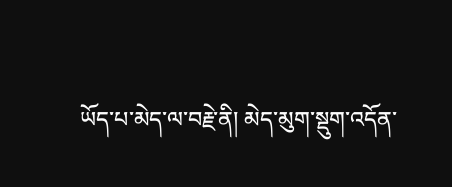ཡོད་པ་མེད་ལ་བརྗེ་ནི། མེད་མུག་སྡུག་འདོན་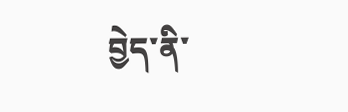བྱེད་ནི་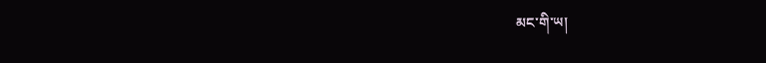མང་གི་ཡ།